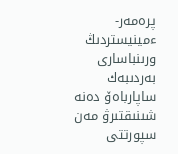پرەمەر-ءمينيستردىڭ ورىنباسارى بەردىبەك ساپارباەۆ دەنە شىنىقتىرۋ مەن سپورتتى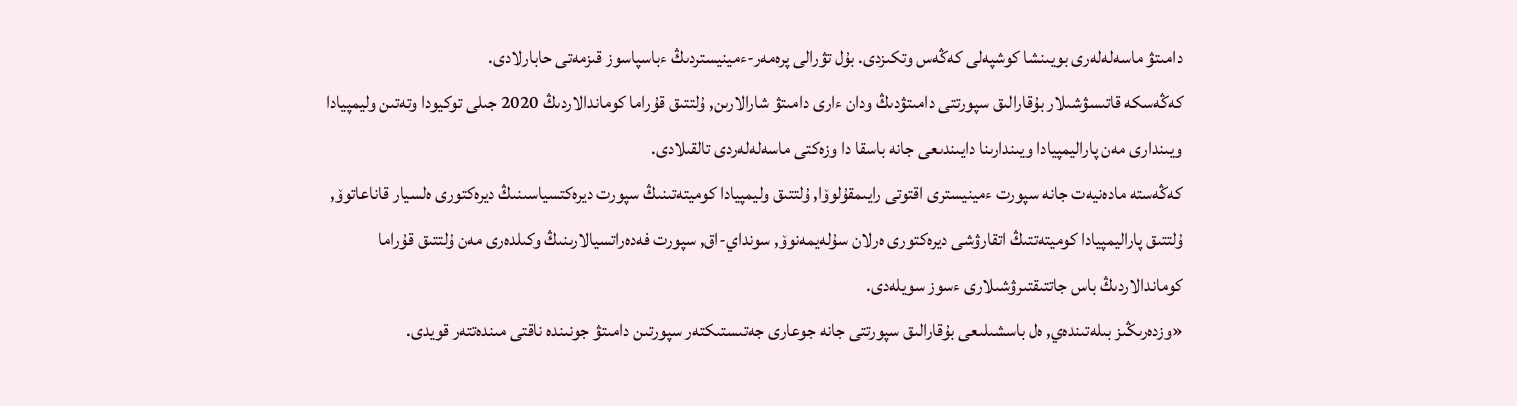دامىتۋ ماسەلەلەرى بويىنشا كوشپەلى كەڭەس وتكىزدى. بۇل تۋرالى پرەمەر-ءمينيستردىڭ ءباسپاسوز قىزمەتى حابارلادى.
كەڭەسكە قاتىسۋشىلار بۇقارالىق سپورتتى دامىتۋدىڭ ودان ءارى دامىتۋ شارالارىن, ۇلتتىق قۇراما كوماندالاردىڭ 2020 جىلى توكيودا وتەتىن وليمپيادا ويىندارى مەن پاراليمپيادا ويىندارىنا دايىندىعى جانە باسقا دا وزەكتى ماسەلەلەردى تالقىلادى.
كەڭەستە مادەنيەت جانە سپورت ءمينيسترى اقتوتى رايىمقۇلوۆا, ۇلتتىق وليمپيادا كوميتەتىنىڭ سپورت ديرەكتسياسىنىڭ ديرەكتورى ەلسيار قاناعاتوۆ, ۇلتتىق پاراليمپيادا كوميتەتتىڭ اتقارۋشى ديرەكتورى ەرلان سۇلەيمەنوۆ, سونداي-اق, سپورت فەدەراتسيالارىنىڭ وكىلدەرى مەن ۇلتتىق قۇراما كوماندالاردىڭ باس جاتتىقتىرۋشىلارى ءسوز سويلەدى.
«وزدەرىڭىز بىلەتىندەي, ەل باسشىلىعى بۇقارالىق سپورتتى جانە جوعارى جەتىستىكتەر سپورتىن دامىتۋ جونىندە ناقتى مىندەتتەر قويدى.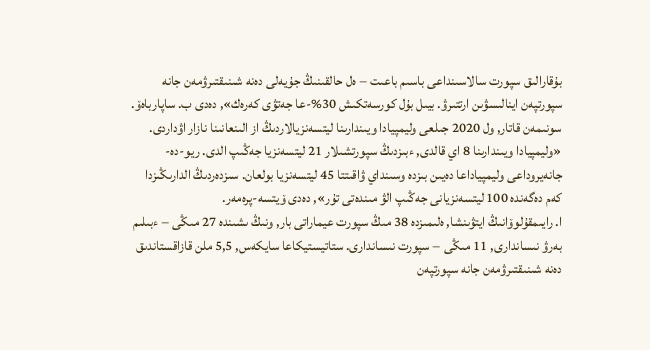بۇقارالىق سپورت سالاسىنداعى باسىم باعىت ‒ ەل حالقىنىڭ جۇيەلى دەنە شىنىقتىرۋمەن جانە سپورتپەن اينالىسۋىن ارتتىرۋ. بيىل بۇل كورسەتكىش 30%-عا جەتۋى كەرەك», دەدى ب. ساپارباەۆ.
سونىمەن قاتار, ول 2020 جىلعى وليمپيادا ويىندارىنا ليتسەنزيالاردىڭ از الىنعانىنا نازار اۋداردى.
«وليمپيادا ويىندارىنا 8 اي قالدى, ءبىزدىڭ سپورتشىلار 21 ليتسەنزيا جەڭىپ الدى. ريو-دە-جانەيروداعى وليمپياداعا دەيىن بىزدە وسىنداي ۋاقىتتا 45 ليتسەنزيا بولعان. سىزدەردىڭ الدارىڭىزدا كەم دەگەندە 100 ليتسەنزيانى جەڭىپ الۋ مىندەتى تۇر», دەدى ۆيتسە-پرەمەر.
ا. رايىمقۇلوۆانىڭ ايتۋىنشا, ەلىمىزدە 38 مىڭ سپورت عيماراتى بار, ونىڭ ىشىندە 27 مىڭى ‒ ءبىلىم بەرۋ نىساندارى, 11 مىڭى ‒ سپورت نىساندارى. ستاتيستيكاعا سايكەس, 5,5 ملن قازاقستاندىق دەنە شىنىقتىرۋمەن جانە سپورتپەن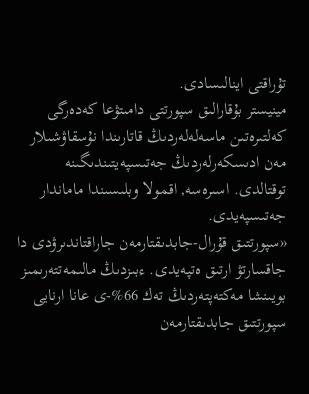تۇراقتى اينالىسادى.
مينيستر بۇقارالىق سپورتتى دامىتۋعا كەدەرگى كەلتىرەتىن ماسەلەلەردىڭ قاتارىندا نۇسقاۋشىلار مەن ادىسكەرلەردىڭ جەتىسپەيتىندىگىنە توقتالدى. اسىرەسە, اقمولا وبلىسىندا ماماندار جەتىسپەيدى.
«سپورتتىق قۇرال-جابدىقتارمەن جاراقتاندىرۋدى دا جاقسارتۋ ارتىق ەتپەيدى. ءبىزدىڭ مالىمەتتەرىمىز بويىنشا مەكتەپتەردىڭ تەك 66%-ى عانا ارنايى سپورتتىق جابدىقتارمەن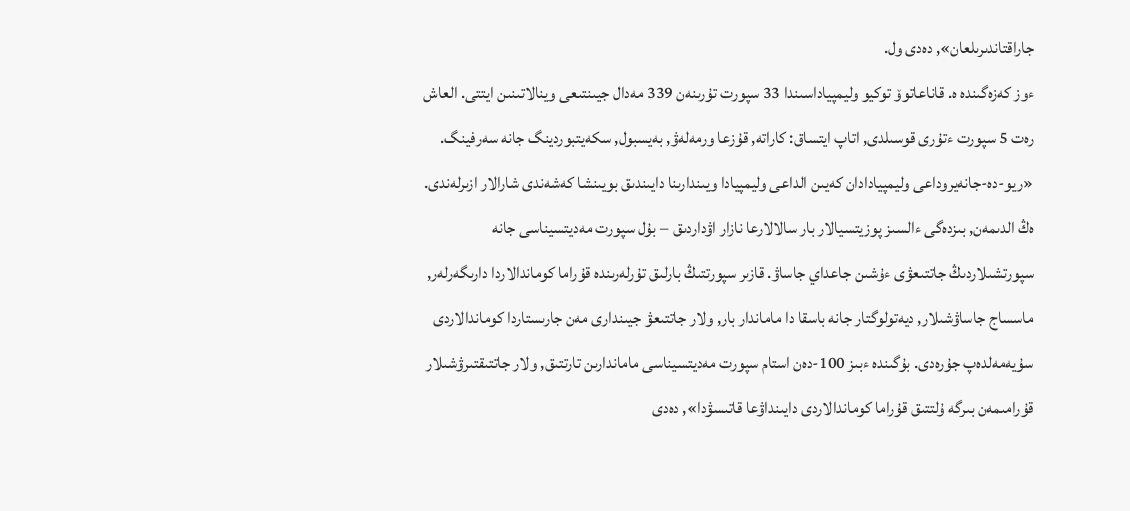جاراقتاندىرىلعان», دەدى ول.
ءوز كەزەگىندە ە. قاناعاتوۆ توكيو وليمپياداسىندا 33 سپورت تۇرىنەن 339 مەدال جيىنتىعى وينالاتىنىن ايتتى. العاش رەت 5 سپورت ءتۇرى قوسىلدى, اتاپ ايتساق: كاراتە, قۇزعا ورمەلەۋ, بەيسبول, سكەيتبوردينگ جانە سەرفينگ.
«ريو-دە-جانەيروداعى وليمپيادادان كەيىن الداعى وليمپيادا ويىندارىنا دايىندىق بويىنشا كەشەندى شارالار ازىرلەندى. ەڭ الدىمەن, بىزدەگى ءالسىز پوزيتسيالار بار سالالارعا نازار اۋداردىق ‒ بۇل سپورت مەديتسيناسى جانە سپورتشىلاردىڭ جاتتىعۋى ءۇشىن جاعداي جاساۋ. قازىر سپورتتىڭ بارلىق تۇرلەرىندە قۇراما كوماندالاردا دارىگەرلەر, ماسساج جاساۋشىلار, ديەتولوگتار جانە باسقا دا ماماندار بار, ولار جاتتىعۋ جيىندارى مەن جارىستاردا كوماندالاردى سۇيەمەلدەپ جۇرەدى. بۇگىندە ءبىز 100-دەن استام سپورت مەديتسيناسى ماماندارىن تارتتىق, ولار جاتتىقتىرۋشىلار قۇرامىمەن بىرگە ۇلتتىق قۇراما كوماندالاردى دايىنداۋعا قاتىسۋدا», دەدى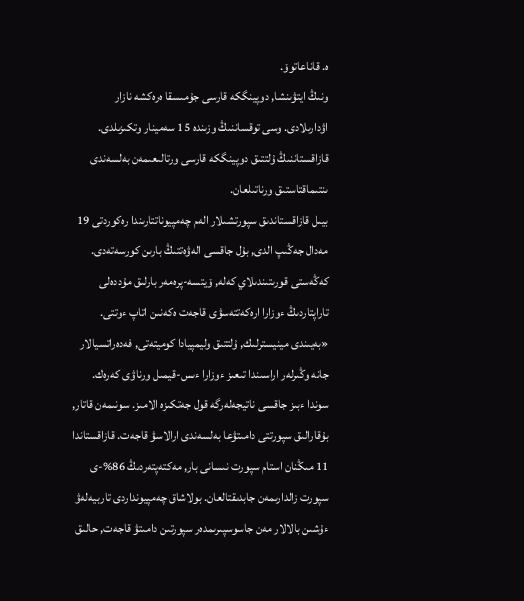ە. قاناعاتوۆ.
ونىڭ ايتۋىنشا, دوپينگكە قارسى جۇمىسقا ەرەكشە نازار اۋدارىلادى. وسى توقساننىڭ وزىندە 15 سەمينار وتكىزىلدى. قازاقستاننىڭ ۇلتتىق دوپينگكە قارسى ورتالىعىمەن بەلسەندى ىنتىماقتاستىق ورناتىلعان.
بيىل قازاقستاندىق سپورتشىلار الەم چەمپيوناتتارىندا رەكوردتى 19 مەدال جەڭىپ الدى, بۇل جاقسى الەۋەتتىڭ بارىن كورسەتەدى.
كەڭەستى قورىتىندىلاي كەلە, ۆيتسە-پرەمەر بارلىق مۇددەلى تاراپتاردىڭ ءوزارا ارەكەتتەسۋى قاجەت ەكەنىن اتاپ ءوتتى.
«بەيىندى مينيسترلىك, ۇلتتىق وليمپيادا كوميتەتى, فەدەراتسيالار جانە وڭىرلەر اراسىندا تىعىز ءوزارا ءىس-قيمىل ورناۋى كەرەك. سوندا ءبىز جاقسى ناتيجەلەرگە قول جەتكىزە الامىز. سونىمەن قاتار, بۇقارالىق سپورتتى دامىتۋعا بەلسەندى ارالاسۋ قاجەت. قازاقستاندا 11 مىڭنان استام سپورت نىسانى بار, مەكتەپتەردىڭ 86%-ى سپورت زالدارىمەن جابدىقتالعان. بولاشاق چەمپيونداردى تاربيەلەۋ ءۇشىن بالالار مەن جاسوسپىرىمدەر سپورتىن دامىتۋ قاجەت, حالىق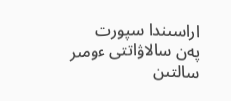اراسىندا سپورت پەن سالاۋاتتى ءومىر سالتىن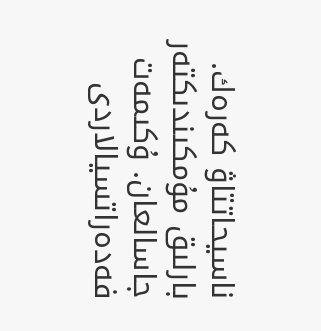ناسيحاتتاۋ كەرەك. بارلىق مۇمكىندىكتەر جاسالعان. ۇكىمەت فەدەراتسيالاردى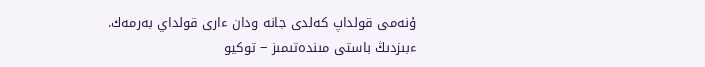ۇنەمى قولداپ كەلدى جانە ودان ءارى قولداي بەرمەك. ءبىزدىڭ باستى مىندەتىمىز ‒ توكيو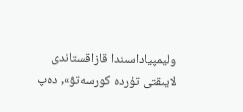وليمپياداسىندا قازاقستاندى لايىقتى تۇردە كورسەتۋ», دەپ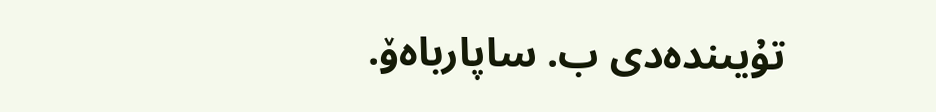تۇيىندەدى ب. ساپارباەۆ.